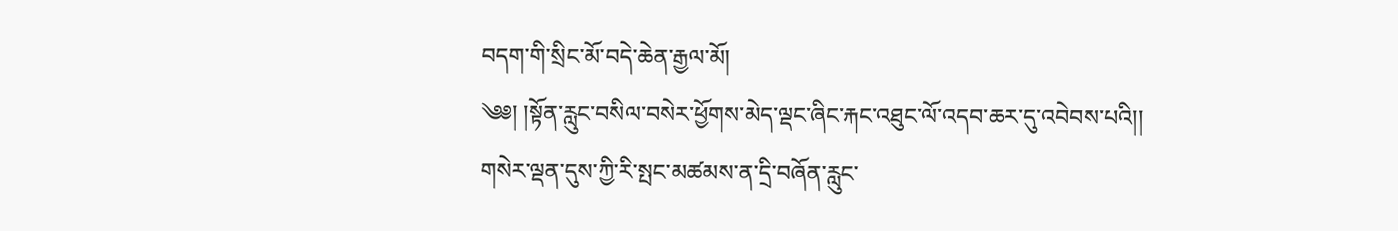བདག་གི་སྲིང་མོ་བདེ་ཆེན་རྒྱལ་མོ།
༄༅། །སྟོན་རླུང་བསིལ་བསེར་ཕྱོགས་མེད་ལྡང་ཞིང་རྐང་འཐུང་ལོ་འདབ་ཆར་དུ་འབེབས་པའི།།
གསེར་ལྡན་དུས་ཀྱི་རི་སྤང་མཚམས་ན་དྲི་བཞོན་རླུང་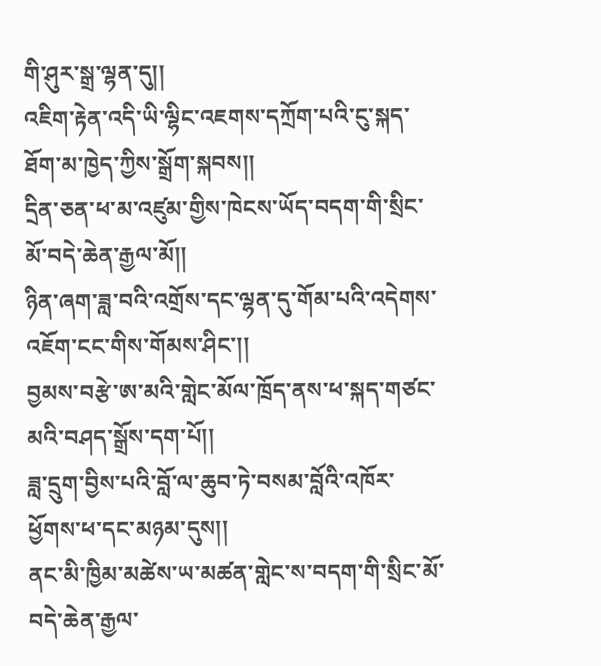གི་ཤུར་སྒྲ་ལྷན་དུ།།
འཇིག་རྟེན་འདི་ཡི་ལྷིང་འཇགས་དཀྲོག་པའི་ངུ་སྐད་ཐོག་མ་ཁྱེད་ཀྱིས་སྒྲོག་སྐབས།།
དྲིན་ཅན་ཕ་མ་འཛུམ་གྱིས་ཁེངས་ཡོད་བདག་གི་སྲིང་མོ་བདེ་ཆེན་རྒྱལ་མོ།།
ཉིན་ཞག་ཟླ་བའི་འགྲོས་དང་ལྷན་དུ་གོམ་པའི་འདེགས་འཇོག་ངང་གིས་གོམས་ཤིང་།།
བྱམས་བརྩེ་ཨ་མའི་གླེང་མོལ་ཁྲོད་ནས་ཕ་སྐད་གཙང་མའི་བཤད་སྒྲོས་དག་པོ།།
ཟླ་དྲུག་བྱིས་པའི་བློ་ལ་ཆུབ་ཏེ་བསམ་བློའི་འཁོར་ཕྱོགས་ཕ་དང་མཉམ་དུས།།
ནང་མི་ཁྱིམ་མཚེས་ཡ་མཚན་གླེང་ས་བདག་གི་སྲིང་མོ་བདེ་ཆེན་རྒྱལ་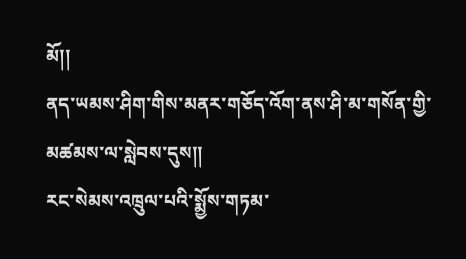མོ།།
ནད་ཡམས་ཤིག་གིས་མནར་གཅོད་འོག་ནས་ཤི་མ་གསོན་གྱི་མཚམས་ལ་སླེབས་དུས།།
རང་སེམས་འཁྲུལ་པའི་སྨྱོས་གཏམ་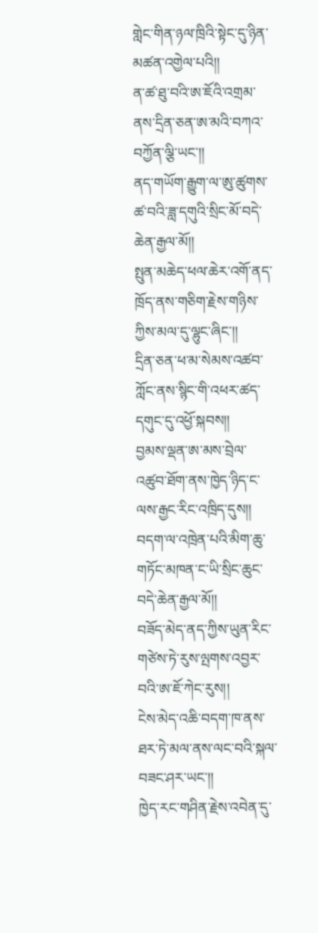གླེང་གིན་ཉལ་ཁྲིའི་སྟེང་དུ་ཉིན་མཚན་འགྱེལ་པའི།།
ན་ཚ་ཐུ་བའི་ཨ་ཇོའི་འགྲམ་ནས་དྲིན་ཅན་ཨ་མའི་བཀའ་བཀྱོན་ལྕི་ཡང་།།
ནད་གཡོག་རྒྱུག་ལ་ཨུ་ཚུགས་ཚ་བའི་ཟླ་དགུའི་སྲིང་མོ་བདེ་ཆེན་རྒྱལ་མོ།།
སྤུན་མཆེད་ཕལ་ཆེར་འགོ་ནད་ཁྲོད་ནས་གཅིག་རྗེས་གཉིས་ཀྱིས་མལ་དུ་ལྷུང་ཞིང་།།
དྲིན་ཅན་ཕ་མ་སེམས་འཚབ་ཀློང་ནས་སྙིང་གི་འཕར་ཚད་དགུང་དུ་འཕྱོ་སྐབས།།
བྱམས་ལྡན་ཨ་མས་བྲེལ་འཚུབ་ཐོག་ནས་ཁྱེད་ཉིད་ང་ལས་རྒྱང་རིང་འཁྲིད་དུས།།
བདག་ལ་འཁྲེན་པའི་མིག་ཆུ་གཏོང་མཁན་ང་ཡི་སྲིང་ཆུང་བདེ་ཆེན་རྒྱལ་མོ།།
བཟོད་མེད་ནད་ཀྱིས་ཡུན་རིང་གཙེས་ཏེ་རུས་ལྤགས་འབྱར་བའི་ཨ་ཇོ་ཀེང་རུས།།
ངེས་མེད་འཆི་བདག་ཁ་ནས་ཐར་ཏེ་མལ་ནས་ལང་བའི་སྐལ་བཟང་ཤར་ཡང་།།
ཁྱེད་རང་གཤིན་རྗེས་འབེན་དུ་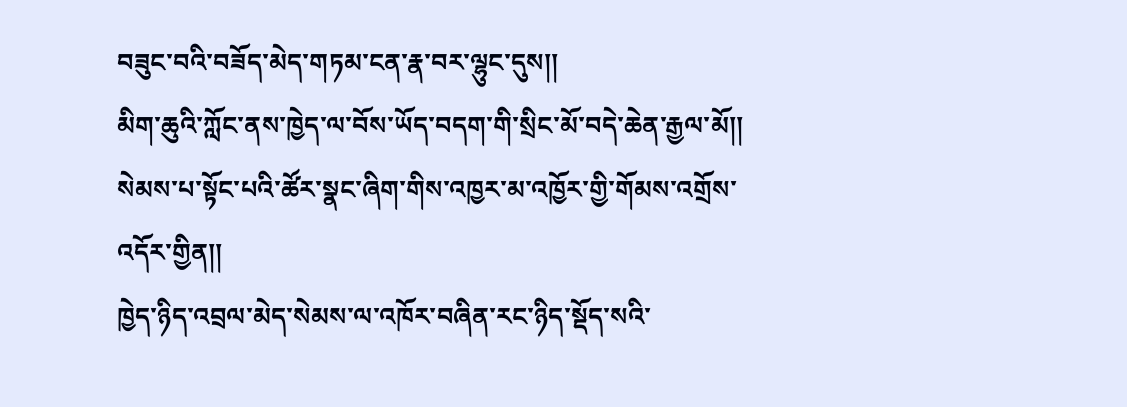བཟུང་བའི་བཟོད་མེད་གཏམ་ངན་རྣ་བར་ལྷུང་དུས།།
མིག་ཆུའི་ཀློང་ནས་ཁྱེད་ལ་བོས་ཡོད་བདག་གི་སྲིང་མོ་བདེ་ཆེན་རྒྱལ་མོ།།
སེམས་པ་སྟོང་པའི་ཚོར་སྣང་ཞིག་གིས་འཁྱར་མ་འཁྱོར་གྱི་གོམས་འགྲོས་འདོར་གྱིན།།
ཁྱེད་ཉིད་འབྲལ་མེད་སེམས་ལ་འཁོར་བཞིན་རང་ཉིད་སྡོད་སའི་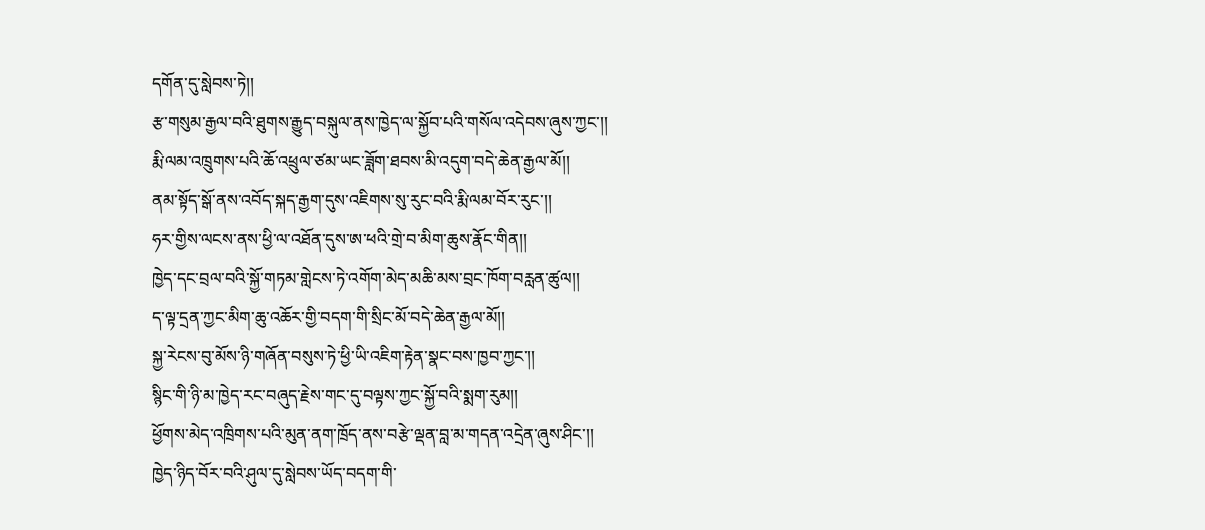དགོན་དུ་སླེབས་ཏེ།།
རྩ་གསུམ་རྒྱལ་བའི་ཐུགས་རྒྱུད་བསྐུལ་ནས་ཁྱེད་ལ་སྐྱོབ་པའི་གསོལ་འདེབས་ཞུས་ཀྱང་།།
རྨི་ལམ་འཁྲུགས་པའི་ཆོ་འཕྲུལ་ཙམ་ཡང་ཟློག་ཐབས་མི་འདུག་བདེ་ཆེན་རྒྱལ་མོ།།
ནམ་སྟོད་སྒོ་ནས་འབོད་སྐད་རྒྱག་དུས་འཇིགས་སུ་རུང་བའི་རྨི་ལམ་བོར་རུང་།།
ཧར་གྱིས་ལངས་ནས་ཕྱི་ལ་འཐོན་དུས་ཨ་ཕའི་གྲེ་བ་མིག་ཆུས་རྣོང་གིན།།
ཁྱེད་དང་བྲལ་བའི་སྐྱོ་གཏམ་གླེངས་ཏེ་འགོག་མེད་མཆི་མས་བྲང་ཁོག་བརླན་ཚུལ།།
ད་ལྟ་དྲན་ཀྱང་མིག་ཆུ་འཆོར་གྱི་བདག་གི་སྲིང་མོ་བདེ་ཆེན་རྒྱལ་མོ།།
སྐྱ་རེངས་བུ་མོས་ཉི་གཞོན་བསུས་ཏེ་ཕྱི་ཡི་འཇིག་རྟེན་སྣང་བས་ཁྱབ་ཀྱང་།།
སྙིང་གི་ཉི་མ་ཁྱེད་རང་བཞུད་རྗེས་གང་དུ་བལྟས་ཀྱང་སྐྱོ་བའི་སྨག་རུམ།།
ཕྱོགས་མེད་འཁྲིགས་པའི་མུན་ནག་ཁྲོད་ནས་བརྩེ་ལྡན་བླ་མ་གདན་འདྲེན་ཞུས་ཤིང་།།
ཁྱེད་ཉིད་བོར་བའི་ཤུལ་དུ་སླེབས་ཡོད་བདག་གི་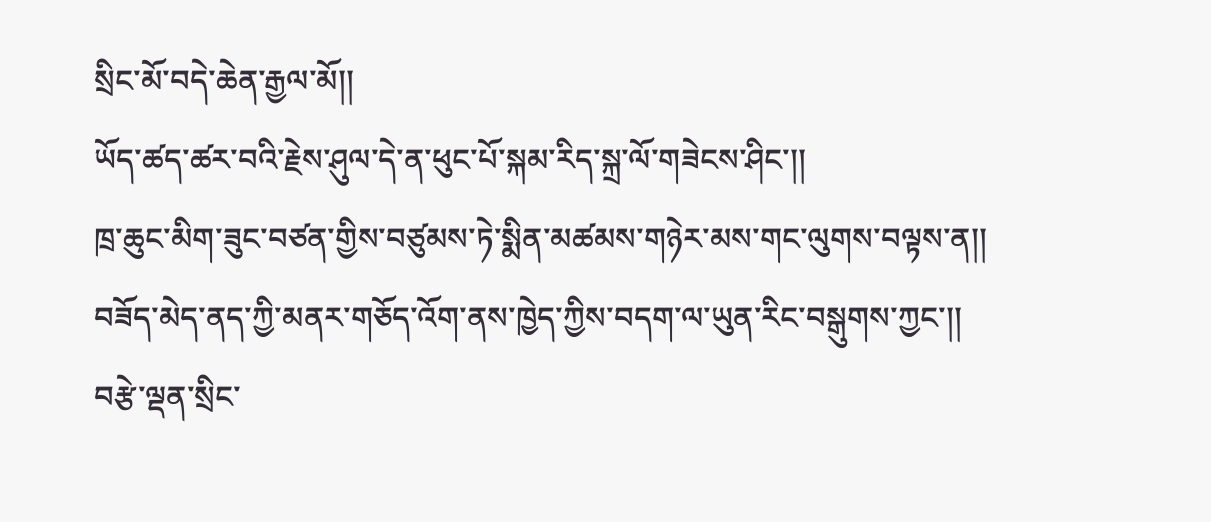སྲིང་མོ་བདེ་ཆེན་རྒྱལ་མོ།།
ཡོད་ཚད་ཚར་བའི་རྗེས་ཤུལ་དེ་ན་ཕུང་པོ་སྐམ་རིད་སྐྲ་ལོ་གཟེངས་ཤིང་།།
ཁྲ་ཆུང་མིག་ཟུང་བཙན་གྱིས་བཙུམས་ཏེ་སྨིན་མཚམས་གཉེར་མས་གང་ལུགས་བལྟས་ན།།
བཟོད་མེད་ནད་ཀྱི་མནར་གཅོད་འོག་ནས་ཁྱེད་ཀྱིས་བདག་ལ་ཡུན་རིང་བསྒུགས་ཀྱང་།།
བརྩེ་ལྡན་སྲིང་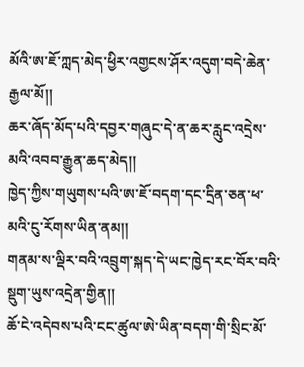མོའི་ཨ་ཇོ་ཀླད་མེད་ཕྱིར་འགྱངས་ཤོར་འདུག་བདེ་ཆེན་རྒྱལ་མོ།།
ཆར་ཞོད་མོད་པའི་དབྱར་གཞུང་དེ་ན་ཆར་རླུང་འདྲེས་མའི་འབབ་རྒྱུན་ཆད་མེད།།
ཁྱེད་ཀྱིས་གཡུགས་པའི་ཨ་ཇོ་བདག་དང་དྲིན་ཅན་ཕ་མའི་ངུ་རོགས་ཡིན་ནམ།།
གནམ་ས་ལྡིར་བའི་འབྲུག་སྐད་དེ་ཡང་ཁྱེད་རང་བོར་བའི་སྡུག་ཡུས་འདྲེན་གྱིན།།
ཆོ་ངེ་འདེབས་པའི་ངང་ཚུལ་ཨེ་ཡིན་བདག་གི་སྲིང་མོ་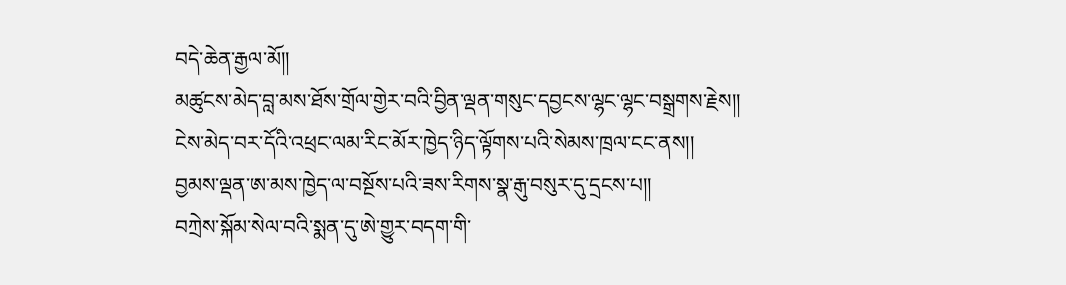བདེ་ཆེན་རྒྱལ་མོ།།
མཚུངས་མེད་བླ་མས་ཐོས་གྲོལ་གྱེར་བའི་བྱིན་ལྡན་གསུང་དབྱངས་ལྷང་ལྷང་བསྒྲགས་རྗེས།།
ངེས་མེད་བར་དོའི་འཕྲང་ལམ་རིང་མོར་ཁྱེད་ཉིད་ལྟོགས་པའི་སེམས་ཁྲལ་ངང་ནས།།
བྱམས་ལྡན་ཨ་མས་ཁྱེད་ལ་བསྔོས་པའི་ཟས་རིགས་སྣ་རྒུ་བསུར་དུ་དྲངས་པ།།
བཀྲེས་སྐོམ་སེལ་བའི་སྨན་དུ་ཨེ་གྱུར་བདག་གི་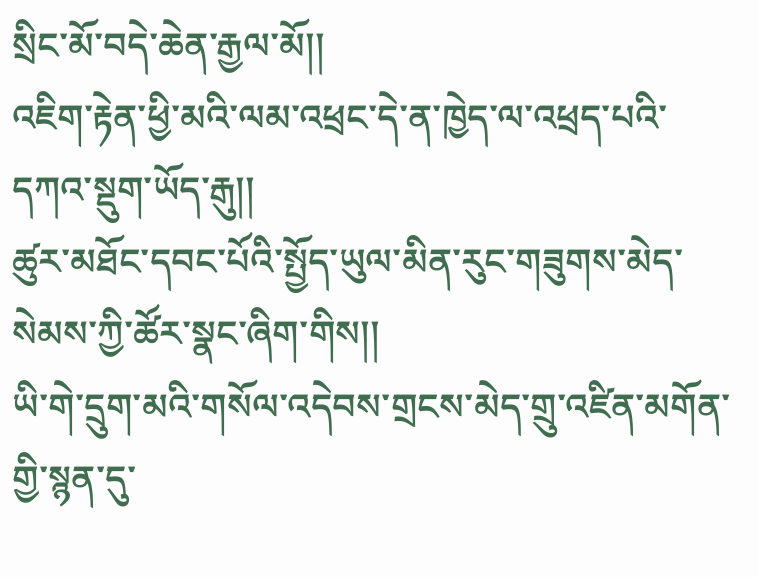སྲིང་མོ་བདེ་ཆེན་རྒྱལ་མོ།།
འཇིག་རྟེན་ཕྱི་མའི་ལམ་འཕྲང་དེ་ན་ཁྱེད་ལ་འཕྲད་པའི་དཀའ་སྡུག་ཡོད་རྒུ།།
ཚུར་མཐོང་དབང་པོའི་སྤྱོད་ཡུལ་མིན་རུང་གཟུགས་མེད་སེམས་ཀྱི་ཚོར་སྣང་ཞིག་གིས།།
ཡི་གེ་དྲུག་མའི་གསོལ་འདེབས་གྲངས་མེད་གྲུ་འཛིན་མགོན་གྱི་སྙན་དུ་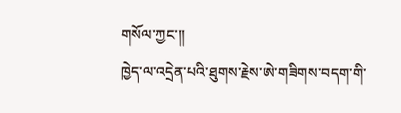གསོལ་ཀྱང་།།
ཁྱེད་ལ་འདྲེན་པའི་ཐུགས་རྗེས་ཨེ་གཟིགས་བདག་གི་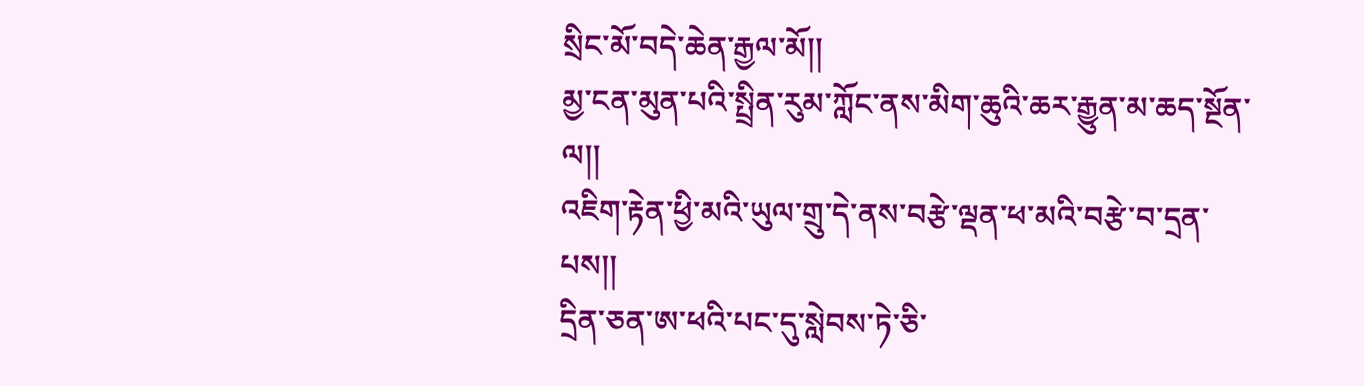སྲིང་མོ་བདེ་ཆེན་རྒྱལ་མོ།།
མྱ་ངན་མུན་པའི་སྤྲིན་རུམ་ཀློང་ནས་མིག་ཆུའི་ཆར་རྒྱུན་མ་ཆད་སྔོན་ལ།།
འཇིག་རྟེན་ཕྱི་མའི་ཡུལ་གྲུ་དེ་ནས་བརྩེ་ལྡན་ཕ་མའི་བརྩེ་བ་དྲན་པས།།
དྲིན་ཅན་ཨ་ཕའི་པང་དུ་སླེབས་ཏེ་ཅི་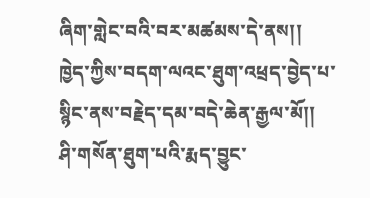ཞིག་གླེང་བའི་བར་མཚམས་དེ་ནས།།
ཁྱེད་ཀྱིས་བདག་ལའང་ཐུག་འཕྲད་བྱེད་པ་སྙིང་ནས་བརྗེད་དམ་བདེ་ཆེན་རྒྱལ་མོ།།
ཤི་གསོན་ཐུག་པའི་རྨད་བྱུང་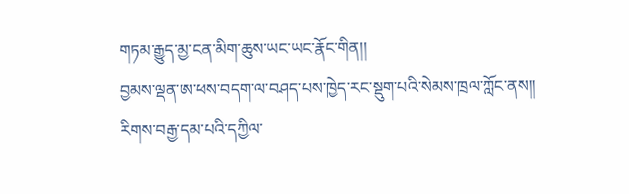གཏམ་རྒྱུད་མྱ་ངན་མིག་ཆུས་ཡང་ཡང་རྣོང་གིན།།
བྱམས་ལྡན་ཨ་ཕས་བདག་ལ་བཤད་པས་ཁྱེད་རང་སྡུག་པའི་སེམས་ཁྲལ་ཀློང་ནས།།
རིགས་བརྒྱ་དམ་པའི་དཀྱིལ་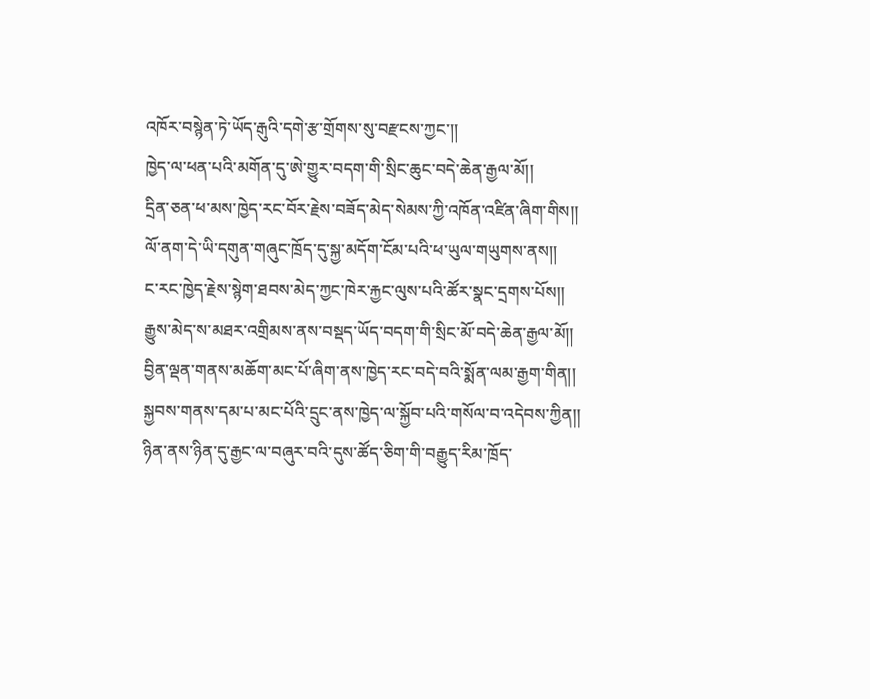འཁོར་བསྙེན་ཏེ་ཡོད་རྒུའི་དགེ་རྩ་གྲོགས་སུ་བརྫངས་ཀྱང་།།
ཁྱེད་ལ་ཕན་པའི་མགོན་དུ་ཨེ་གྱུར་བདག་གི་སྲིང་ཆུང་བདེ་ཆེན་རྒྱལ་མོ།།
དྲིན་ཅན་ཕ་མས་ཁྱེད་རང་བོར་རྗེས་བཟོད་མེད་སེམས་ཀྱི་འཁོན་འཛིན་ཞིག་གིས།།
ལོ་ནག་དེ་ཡི་དགུན་གཞུང་ཁྲོད་དུ་སྐྱ་མདོག་ངོམ་པའི་ཕ་ཡུལ་གཡུགས་ནས།།
ང་རང་ཁྱེད་རྗེས་སྙེག་ཐབས་མེད་ཀྱང་ཁེར་རྐྱང་ལུས་པའི་ཚོར་སྣང་དྲགས་པོས།།
རྒྱུས་མེད་ས་མཐར་འགྲིམས་ནས་བསྡད་ཡོད་བདག་གི་སྲིང་མོ་བདེ་ཆེན་རྒྱལ་མོ།།
བྱིན་ལྡན་གནས་མཆོག་མང་པོ་ཞིག་ནས་ཁྱེད་རང་བདེ་བའི་སྨོན་ལམ་རྒྱག་གིན།།
སྐྱབས་གནས་དམ་པ་མང་པོའི་དྲུང་ནས་ཁྱེད་ལ་སྐྱོབ་པའི་གསོལ་བ་འདེབས་ཀྱིན།།
ཉིན་ནས་ཉིན་དུ་རྒྱང་ལ་བཞུར་བའི་དུས་ཚོད་ཅིག་གི་བརྒྱུད་རིམ་ཁྲོད་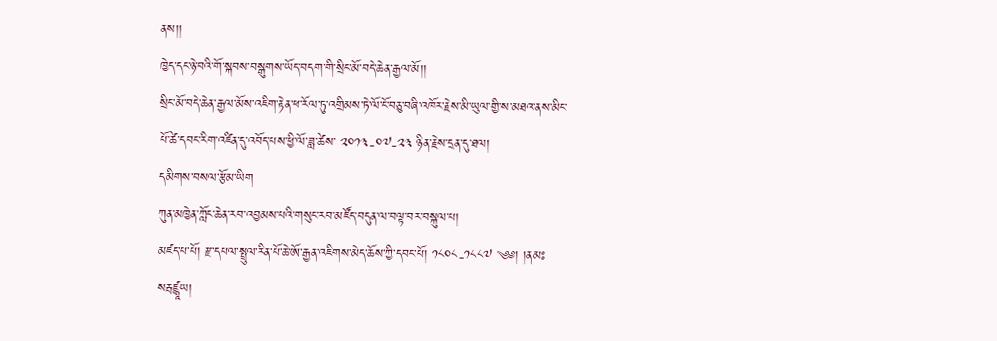ནས།།
ཁྱེད་དང་ཉེ་བའི་གོ་སྐབས་བསྒུགས་ཡོད་བདག་གི་སྲིང་མོ་བདེ་ཆེན་རྒྱལ་མོ།།
སྲིང་མོ་བདེ་ཆེན་རྒྱལ་མོས་འཇིག་རྟེན་ཕ་རོལ་ཏུ་འགྲིམས་ཏེ་ལོ་ངོ་བཅུ་བཞི་འཁོར་རྗེས་མི་ཡུལ་གྱི་ས་མཐའ་ནས་མིང་པོ་ཚེ་དབང་རིག་འཛིན་དུ་འབོད་པས་ཕྱི་ལོ་ཟླ་ཚེས་ ༢༠༡༣-༠༧-༢༣ ཉིན་རྗེས་དྲན་དུ་ཐལ།
དམིགས་བསལ་རྩོམ་ཡིག
ཀུན་མཁྱེན་ཀློང་ཆེན་རབ་འབྱམས་པའི་གསུང་རབ་མཛོད་བདུན་ལ་བལྟ་བར་བསྐུལ་པ།
མཛད་པ་པོ། རྫ་དཔལ་སྤྲུལ་རིན་པོ་ཆེ་ཨོ་རྒྱན་འཇིགས་མེད་ཆོས་ཀྱི་དབང་པོ། ༡༨༠༨-༡༨༨༧ ༄༅། །ནམཿསརྦཛྙཱཡ།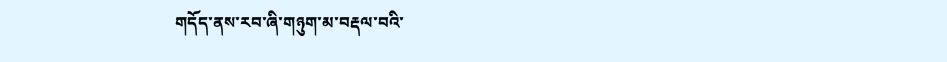གདོད་ནས་རབ་ཞི་གཉུག་མ་བརྡལ་བའི་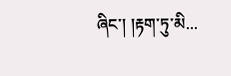ཞིང་། །རྟག་ཏུ་མི...